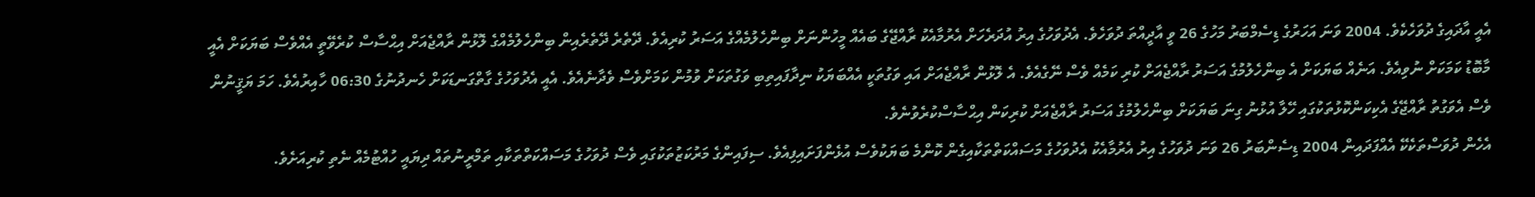އެއީ އާދައިގެ ދުވަހެކެވެ. 2004 ވަނަ އަހަރުގެ ޑިސެމްބަރު މަހުގެ 26 ވީ އާދީއްތަ ދުވަހެވެ. އެދުވަހުގެ އިރު އުދަރެހަށް އެރުމާއެކު ރާއްޖޭގެ ބައެއް މީހުންނަށް ބިންހެލުމެއްގެ އަސަރު ކުރިއެވެ. ދޭތެރެ ދޭތެރެއިން ބިންހެލުމެއްގެ ލޮޅުން ރާއްޖެއަށް އިޙްސާސް ކުރެވޭތީ އެއްވެސް ބަޔަކަށް އެއީ މާބޮޑު ކަމަކަށް ނުވިއެވެ. އަނެއް ބަޔަކަށް އެ ބިންހެލުމުގެ އަސަރު ރާއްޖެއަށް ކުރި ކަމެއް ވެސް ނޭގެއެވެ. އެ ލޮޅުން ރާއްޖެއަށް އައި ވަގުތަކީ އެއްބަޔަކު ނިދާފައިތިބި ވަގުތަކަށް ވުމުން ކަމަށްވެސް ވެދާނެއެވެ. އެއީ އެދުވަހުގެ ގާތްގަނޑަކަށް ހެނދުނުގެ 06:30 ހާއިރުއެވެ. ހަމަ ޔަޤީނުން ވެސް އެވަގުތު ރާއްޖޭގެ އެކިކަންކޮޅުތަކުގައި ހޭލާ އުޅުނު ގިނަ ބަޔަކަށް ބިންހެލުމުގެ އަސަރު ރާއްޖެއަށް ކުރިކަން އިޙްސާސްކުރެވުނެވެ.
އެހެން ދުވަސްތަކެކޭ އެއްފަދައިން 2004 ޑިސެންބަރު 26 ވަނަ ދުވަހުގެ އިރު އެރުމާއެކު އެދުވަހުގެ މަސައްކަތްތަކާއިގެން ކޮންމެ ބަޔަކުވެސް އުޅެންފަށައިފިއެވެ. ސިފައިންގެ މަރުކަޒުތަކުގައި ވެސް ދުވަހުގެ މަސައްކަތްތަކާއި ތަމްރީނުތައް ދިޔައީ ހުއްޓުމެއް ނެތި ކުރިއަށެވެ.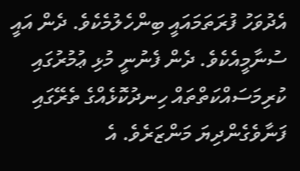އެދުވަހު ފުރަތަމައައީ ބިންހެލުމެކެވެ. ދެން އައީ ސުނާމީއެކެވެ. ދެން ފެނުނީ މުޅި ޢުމުރުގައި ކުރިމަސައްކަތްތައް ހިނދުކޮޅެއްގެ ތެރޭގައި ފަނާވެގެންދިޔަ މަންޒަރެވެ. އެ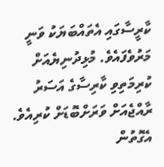ކާރީސާގައި އެތައްބަޔަކު ވަނީ މަރުވެފައެވެ. މުޅިދުނިޔެއަށް ކުރިމަތިވި ކާރިސާގެ އަސަރު ރާއްޖެއަށް ވަރަށްބޮޑަށް ކުރިއެވެ. އެގޮތުން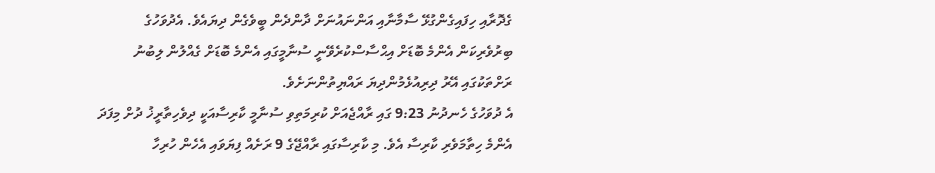ގެދޮރާއި ހިފައިގެންގުޅޭ ސާމާނާއި އަންނައުނަށް ދާންދެން ބީވެގެން ދިޔައެވެ. އެދުވަހުގެ ބިރުވެރިކަން އެންމެ ބޮޑަށް އިޙްސާސްކުރެވޭނީ ސުނާމީގައި އެންމެ ބޮޑަށް ގެއްލުން ލިބުނު ރަށްތަކުގައި އޭރު ދިރިއުޅެމުންދިޔަ ރައްޔިތުންނަށެވެ.
އެ ދުވަހުގެ ހެނދުނު 9:23 ގައި ރާއްޖެއަށް ކުރިމަތިވި ސުނާމީ ކާރިސާއަކީ ދިވެހިތާރީޚު ދުށް މިފަދަ އެންމެ ހިތާމަވެރި ކާރިސާ އެވެ. މި ކާރިސާގައި ރާއްޖޭގެ 9 ރަށެއް ފިޔަވައި އެހެން ހުރިހާ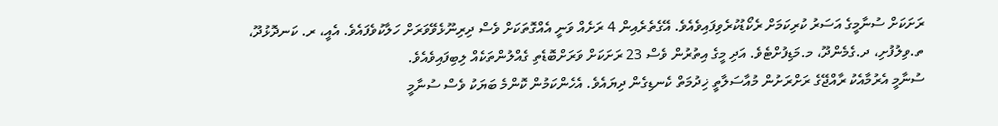ރަށަކަށް ސުނާމީގެ އަސަރު ކުރިކަމަށް ރެކޯޑުކުރެވިފައިވެއެވެ. އޭގެތެރެއިން 4 ރަށެއް ވަނީ އެއްގޮތަކަށް ވެސް ދިރިނޫޅެވޭވަރަށް ހަލާކުވެފައެވެ. އެއީ، ރ. ކަނދޮޅުދޫ، ތ.ވިލުފުށި، ދ.ގެމެންދޫ، މ.މަޑިފުށްޓެވެ. އަދި މީގެ އިތުރުން ވެސް 23 ރަށަކަށް ވަރަށްބޮޑެތި ގެއްލުންތަކެއް ލިބިފައިވެއެވެ.
ސުނާމީ އެރުމާއެކު ރާއްޖޭގެ ރަށްރަށުން މުއާސަލާތީ ޚިދުމަތް ކެނޑިގެން ދިޔައެވެ. އެހެންކަމުން ކޮންމެ ބަޔަކު ވެސް ސުނާމީ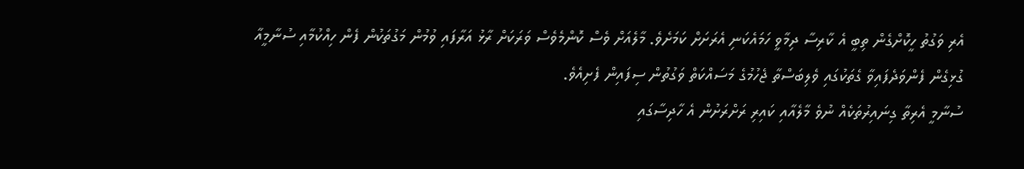އެރި ވަގުތު ހީކޮށްގެން ތިބީ އެ ކާރިސާ ދިމާވީ ހަމައެކަނި އެރަށަށް ކަމަށެވެ. މާލެއަށް ވެސް ކޮންމެވެސް ވަރަކަށް ރާޅު އަރާފައި ވުމުން މަގުތަކުން ފެން ހިއްކުމާއި ސުނާމީއާ ގުޅިގެން ފެންވަދެފައިވާ ގެތަކުގައި ވެލިބަސްތާ ޖެހުމުގެ މަސައްކަތް ވަގުތުން ސިފައިން ފެށިއެވެ.
ސުނާމީ އެރިތާ ގިނައިރުތަކެއް ނުވެ މާލެއާއި ކައިރި ރަށްރަށުން އެ ހާދިސާގައި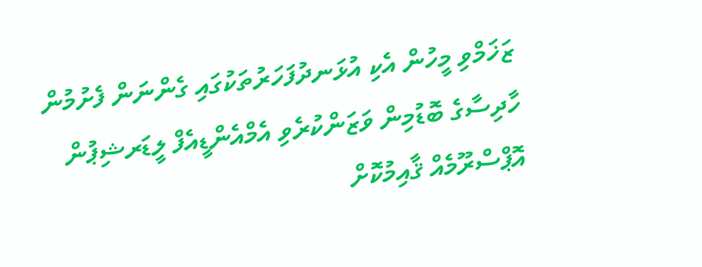ޒަޚަމްވި މީހުން އެކި އުޅަނދުފަހަރުތަކުގައި ގެންނަން ފެށުމުން ހާދިސާގެ ބޮޑުމިން ވަޒަންކުރެވި އެމްއެންޑީއެފް ލީޑަރޝިޕުން އޮޕްސްރޫމެއް ޤާއިމުކޮށް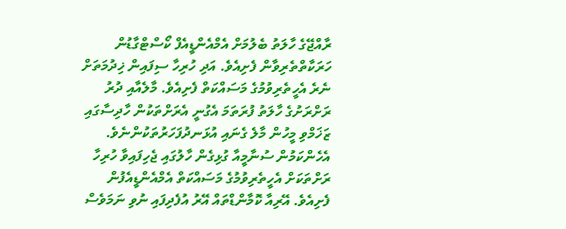ރާއްޖޭގެ ހާލަތު ބެލުމަށް އެމްއެންޑީއެފް ކޯސްޓްގާޑުން ހަރަކާތްތެރިވާން ފެށިއެވެ. އަދި ހުރިހާ ސިފައިން ޚިދުމަތަށް ނެރެ އެހީތެރިވުމުގެ މަސައްކަތް ފެށިއެވެ. މާލެއާއި ދުރު ރަށްރަށުގެ ހާލަތު ފުރަތަމަ އެގުނީ އެރަށްތަކުން ހާދިސާގައި ޒަޚަމްވި މީހުން މާލެ ގެނައި އުޅަނދުފަހަރުތަކުންނެވެ. އެހެންކަމުން ސުނާމީއާ ގުޅިގެން ހާލުގައި ޖެހިފައިވާ ހުރިހާ ރަށްތަކަށް އެހީތެރިވުމުގެ މަސައްކަތް އެމްއެންޑީއެފުން ފެށިއެވެ. އޭރިއާ ކޮމާންޑްތައް އޭރު އުފެދިފައި ނުވި ނަމަވެސް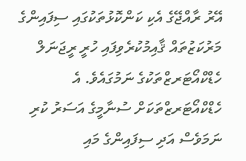އޭރު ރާއްޖޭގެ އެކި ކަންކޮޅުތަކުގައި ސިފައިންގެ މަރުކަޒުތައް ޤާއިމުކުރެވިފައި ހުރީ ރީޖަނަލް ހެޑްކްއޯޓަރޒްތަކުގެ ނަމުގައެވެ. އެ ހެޑްކްއޯޓަރޒްތަކަށް ސުނާމީގެ އަސަރު ކުރި ނަމަވެސް އަދި ސިފައިންގެ މައި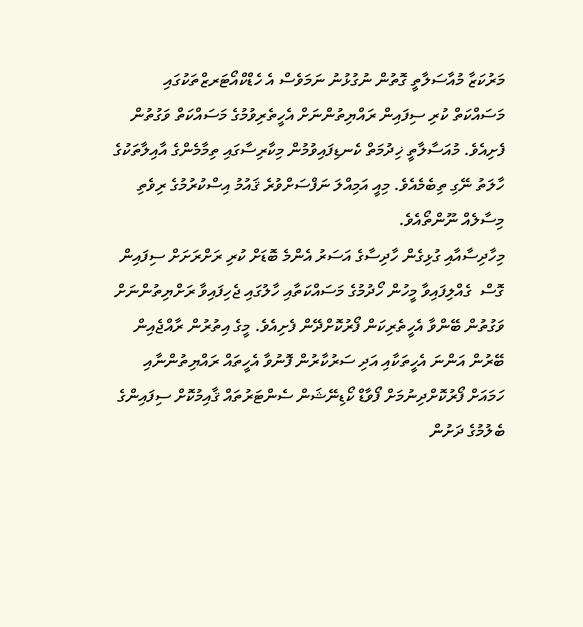މަރުކަޒާ މުއާސަލާތީ ގޮތުން ނުގުޅުނު ނަމަވެސް އެ ހެޑްކްއޯޓަރޒްތަކުގައި މަސައްކަތް ކުރި ސިފައިން ރައްޔިތުންނަށް އެހީތެރިވުމުގެ މަސައްކަތް ވަގުތުން ފެށިއެވެ. މުއަސާލާތީ ޚިދުމަތް ކެނޑިފައިވުމުން މިކާރިސާގައި ތިމާމެންގެ އާއިލާތަކުގެ ހާލަތު ނޭގި ތިބެމެއެވެ. މިއީ އަމިއްލަ ނަފްސަށްވުރެ ޤައުމު އިސްކުރުމުގެ ރިވެތި މިސާލެއް ނޫންތޯއެވެ.
މިހާދިސާއާއި ގުޅިގެން ހާދިސާގެ އަސަރު އެންމެ ބޮޑަށް ކުރި ރަށްރަށަށް ސިފައިން ގޮސް  ގެއްލިފައިވާ މީހުން ހޯދުމުގެ މަސައްކަތާއި ހާލުގައި ޖެހިފައިވާ ރަށްޔިތުންނަށް ވަގުތުން ބޭންވާ އެހީތެރިކަން ފޯރުކޮށްދޭން ފެށިއެވެ. މީގެ އިތުރުން ރާއްޖެއިން ބޭރުން އަންނަ އެހީތަކާއި އަދި ސަރުކާރުން ފޮނުވާ އެހީތައް ރައްޔިތުންނާއި ހަމައަށް ފޯރުކޮށްދިނުމަށް ފޯވާޑް ކޯޑިނޭޝަން ސެންޓަރުތައް ޤާއިމުކޮށް ސިފައިންގެ ބެލުމުގެ ދަށުން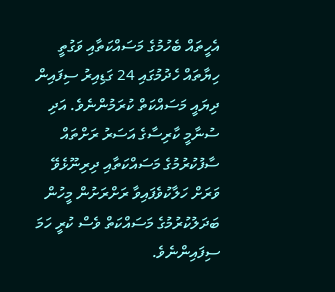އެހީތައް ބެހުމުގެ މަސައްކަތާއި ވަގުތީ ހިޔާތައް ހެދުމުގައި 24 ގަޑިއިރު ސިފައިން ދިޔައީ މަސައްކަތް ކުރަމުންނެވެ. އަދި ސުނާމީ ކާރިސާގެ އަސަރު ރަށްތައް ސާފުކުރުމުގެ މަސައްކަތާއި ދިރިނޫޅެވޭ ވަރަށް ހަލާކުވެފައިވާ ރަށްރަށުން މީހުން ބަދަލުކުރުމުގެ މަސައްކަތް ވެސް ކުރީ ހަމަ ސިފައިންނެވެ.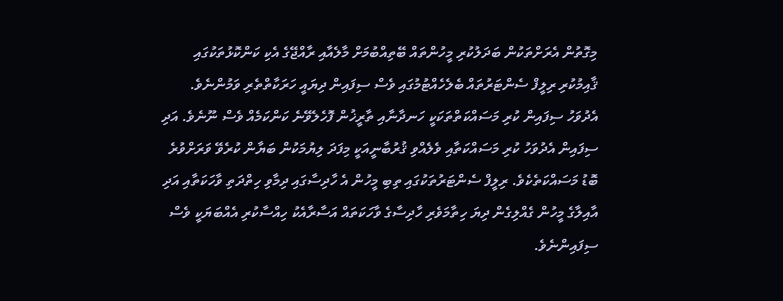މިގޮތުން އެރަށްތަކުން ބަދަލުކުރި މީހުންތައް ބޭތިއްބުމަށް މާލެއާއި ރާއްޖޭގެ އެކި ކަންކޮޅުތަކުގައި ޤާއިމުކުރި ރިލީފް ސެންޓަރުތައް ބެލެހެއްޓުމުގައި ވެސް ސިފައިން ދިޔައީ ހަރަކާތްތެރި ވަމުންނެވެ. އެދުވަހު ސިފައިން ކުރި މަސައްކަތްތަކަކީ ހަނދާނާއި ތާރީޚުން ފޮހެލެވޭނެ ކަންކަމެއް ވެސް ނޫނެވެ. އަދި ސިފައިން އެދުވަހު ކުރި މަސައްކަތާއި ވެލެއްވި ޤުރުބާނީއަކީ މިފަދަ ލިޔުމަކުން ބަޔާން ކުރެވޭ ވަރަށްވުރެ ބޮޑު މަސައްކަތެކެވެ. ރިލީފް ސެންޓަރުތަކުގައި ތިބި މީހުން އެ ހާދިސާގައި ދިމާވި ހިތްދަތި ވާހަކަތާއި އަދި އާއިލާގެ މީހުން ގެއްލިގެން ދިޔަ ހިތާމަވެރި ހާދިސާގެ ވާހަކަތައް އަސާރާއެކު ހިއްސާކުރި އެއްބަޔަކީ ވެސް ސިފައިންނެވެ.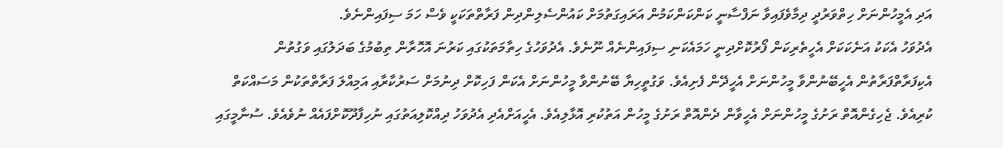އަދި އެމީހުންނަށް ހިތްވަރުދީ ދިމާވެފައިވާ ނަފްސާނީ ކަންކަންކަމުން އަރައިގަތުމަށް ކައުންސެލިންދިން ފަރާތްތަކަކީ ވެސް ހަމަ ސިފައިންނެވެ.
އެދުވަހު އެކަކު އަނެކަކަށް އެހީތެރިކަން ފޯރުކޮށްދިނީ ހަމައެކަނި ސިފައިންނެއް ނޫނެވެ. އެދުވަހުގެ ހިތާމަތަކުގައި ކަރުނަ އޮހޮރާން ތިބުމުގެ ބަދަލުގައި ވަގުތުން އެކިފަރާތްފަރާތުން އެހީބޭނުންވާ މީހުންނަށް އެހީދޭން ފެށިއެވެ. ވަގުތީހިޔާ ބޭނުންވާ މީހުންނަށް އެކަން ފަހިކޮށް ދިނުމަށް ސަރުކާރާއި އަމިއްލަ ފަރާތްތަކުން މަސައްކަތް ކުރިއެވެ. ޖެހިގެންއޮތް ރަށުގެ މީހުންނަށް އެހީވާން ދެންއޮތް ރަށުގެ މީހުން އަތުކުރި އޮޅާލިއެވެ. އެހީއަށްއެދި އެދުވަހު ދިއްކޮލިއަތުގައި ނުހިފާދޫކޮށްފައެއް ނުވެއެވެ. ސުނާމީގައި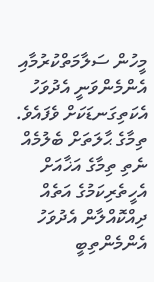މީހުން ސަލާމަތްކުރުމާއި އެންމެންވަނީ އެދުވަހު އެކަތިގަނޑަކަށް ވެފައެވެ. ތިމާގެ ޙާލަތަށް ބެލުމެއް ނެތި ތިމާގެ އަޚާއަށް އެހީތެރިކަމުގެ އަތެއް ދިއްކޮއްލާން އެދުވަހު އެންމެންތިބީ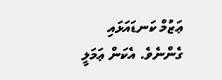ޢަޒުމް ކަނޑައަޅައި ގެންނެވެ. އެކަން ޢަމަލީ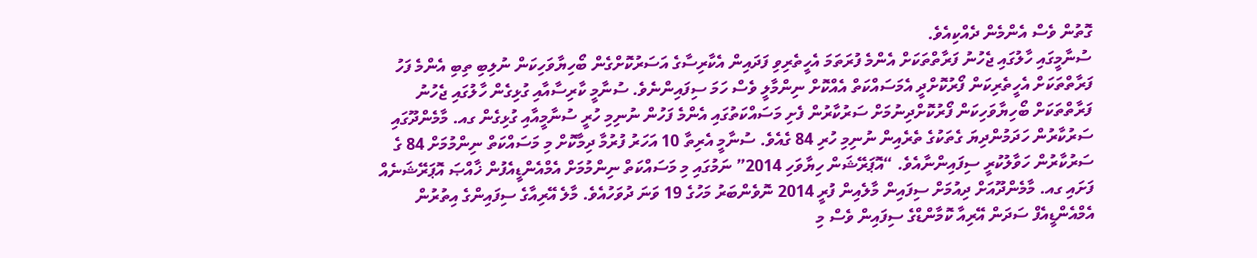ގޮތުން ވެސް އެންމެން ދެއްކިއެވެ.
ސުނާމީގައި ހާލުގައި ޖެހުނު ފަރާތްތަކަށް އެންމެ ފުރަތަމަ އެހީތެރިވި ފަދައިން އެކާރިސާގެ އަސަރުކޮށްގެން ބޯހިޔާވަހިކަން ނުލިބި ތިބި އެންމެ ފަހު ފަރާތްތަކަށް އެހީތެރިކަން ފޯރުކޮށްދީ އެމަސައްކަތް އެއްކޮށް ނިންމާލީ ވެސް ހަމަ ސިފައިންނެވެ. ސުނާމީ ކާރިސާއާއި ގުޅިގެން ހާލުގައި ޖެހުނު ފަރާތްތަކަށް ބޯހިޔާވަހިކަން ފޯރުކޮށްދިނުމަށް ސަރުކާރުން ފެށި މަސައްކަތުގައި އެންމެ ފަހުން ނުނިމި ހުރީ ސުނާމީއާއި ގުޅިގެން ގއ. މާމެންދޫގައި ސަރުކާރުން ހަދަމުންދިޔަ ގެތަކުގެ ތެރެއިން ނުނިމި ހުރި 84 ގެއެވެ. ސުނާމީ އެރިތާ 10 އަހަރު ފުރުމާ ދިމާކޮށް މި މަސައްކަތް ނިންމުމަށް 84 ގެ ސަރުކާރުން ހަވާލުކުރީ ސިފައިންނާއެވެ. “އޮޕަރޭޝަން ހިޔާވަހި 2014” ނަމުގައި މި މަސައްކަތް ނިންމުމަށް އެމްއެންޑީއެފުން ޚާއްޞަ އޮޕަރޭޝަނެއް ފަށައި ގއ. މާމެންދޫއަށް ދިއުމަށް ސިފައިން މާލެއިން ފުރީ 2014 ނޮވެންބަރު މަހުގެ 19 ވަނަ ދުވަހުއެވެ. މާލެ އޭރިއާގެ ސިފައިންގެ އިތުރުން އެމްއެންޑީއެފް ސަދަން އޭރިއާ ކޮމާންޑްގެ ސިފައިން ވެސް މި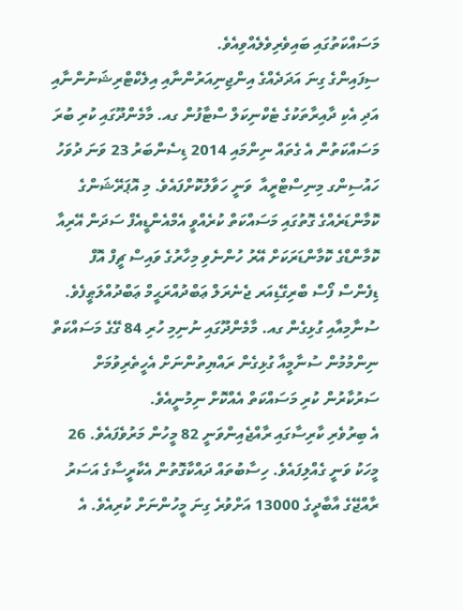މަސައްކަތުގައި ބައިވެރިވެލެއްވިއެވެ.
ސިފައިންގެ ގިނަ އަދަދެއްގެ އިންޖިނިއަރުންނާއި އިލެކްޓްރިޝަނުންނާއި އަދި އެކި ދާއިރާތަކުގެ ޓެކްނިކަލް ސްޓާފުން ގއ. މާމެންދޫގައި ކުރި ބުރަ މަސައްކަތުން އެ ގެތައް ނިންމައި 2014 ޑިސެންބަރު 23 ވަނަ ދުވަހު ހައުސިންގ މިނިސްޓްރީއާ  ވަނީ ހަވާލުކޮށްފައެވެ. މި އޮޕަރޭޝަންގެ ކޮމާންޑަރެއްގެ ގޮތުގައި މަސައްކަތް ކުރެއްވީ އެމްއެންޑީއެފް ސަދަން އޭރިއާ ކޮމާންޑްގެ ކޮމާންޑަރަކަށް އޭރު ހުންނެވި މިހާރުގެ ވައިސް ޗީފް އޮފް ޑިފެންސް ފޯސް ބްރިގޭޑިއަރ ޖެނެރަލް ޢަބްދުއްރަޙީމް ޢަބްދުއްލަޠީފެވެ. ސުނާމިއާއި ގުޅިގެން ގއ. މާމެންދޫގައި ނުނިމި ހުރި 84 ގޭގެ މަސައްކަތް ނިންމުމުން ސުނާމީއާ ގުޅިގެން ރައްޔިތުންނަށް އެހީތެރިވުމަށް ސަރުކާރުން ކުރި މަސައްކަތް އެއްކޮށް ނިމުނީއެވެ.
އެ ބިރުވެރި ކާރިސާގައި ރާއްޖެއިންވަނީ 82 މީހުން މަރުވެފައެވެ. 26 މީހަކު ވަނީ ގެއްލިފައެވެ. ހިސާބުތައް ދައްކާގޮތުން އެކާރީސާގެ އަސަރު ރާއްޖޭގެ އާބާދީގެ 13000 އަށްވުރެ ގިނަ މީހުންނަށް ކުރިއެވެ. އެ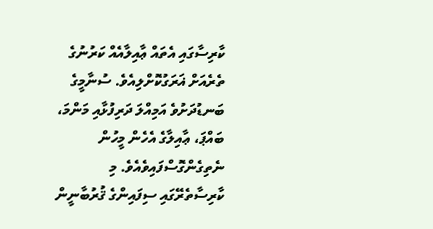ކާރިސާގައި އެތައް ޢާއިލާއެއް ކަރުނުގެ ތެރެއަށް ޣަރަގުކޮށްލިއެވެ. ސުނާމީގެ ބަނޑުދަށުވެ އަމިއްލަ ދަރިފުޅާއި މަންމަ، ބައްޕަ، ޢާއިލާގެ އެހެން މީހުން ނެތިގެންގޮސްފައިވެއެވެ. މި ކާރިސާތެރޭގައި ސިފައިންގެ ޤުރުބާނީން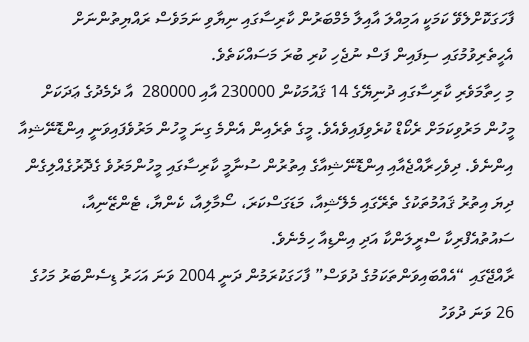ފާހަގަކޮށްލެވޭ ކަމަކީ އަމިއްލަ އާއިލާ މެމްބަރުން ކާރިސާގައި ނިޔާވި ނަމަވެސް ރައްޔިތުންނަށް އެހީތެރިވުމުގައި ސިފައިން ފަސް ނުޖެހި ކުރި ބުރަ މަސައްކަތެވެ.
މި ހިތާމަވެރި ކާރިސާގައި ދުނިޔޭގެ 14 ޤައުމަކުން 230000 އާއި 280000  އާ ދެމެދުގެ ޢަދަކަށް މީހުން މަރުވިކަމަށް ރެކޯޑް ކުރެވިފައިވެއެވެ. މީގެ ތެރެއިން އެންމެ ގިނަ މީހުން މަރުވެފައިވަނީ އިންޑޮނޭޝިއާ އިންނެވެ. ދިވެހިރާއްޖެއާއި އިންޑޮނޭޝިއާގެ އިތުރުން ސުނާމީ ކާރިސާގައި މީހުންމަރުވެ ގެދޮރުގެއްލިގެން ދިޔަ އިތުރު ޤައުމުތަކުގެ ތެރޭގައި މެލޭޝިއާ، މަޑަގަސްކަރަ، ސޯމާލިއާ، ކެންޔާ، ޓެންޒޭނިއާ، ސައުތުއެފްރިކާ ސްރީލަންކާ އަދި އިންޑިއާ ހިމެނެވެ.
ރާއްޖޭގައި “އެއްބައިވަންތަކަމުގެ ދުވަސް” ފާހަގަކުރަމުން ދަނީ 2004 ވަނަ އަހަރު ޑިސެންބަރު މަހުގެ 26 ވަނަ ދުވަހު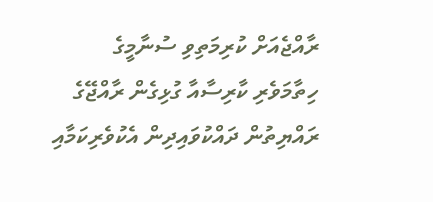ރާއްޖެއަށް ކުރިމަތިވި ސުނާމީގެ ހިތާމަވެރި ކާރިސާއާ ގުޅިގެން ރާއްޖޭގެ ރައްޔިތުން ދައްކުވައިދިން އެކުވެރިކަމާއި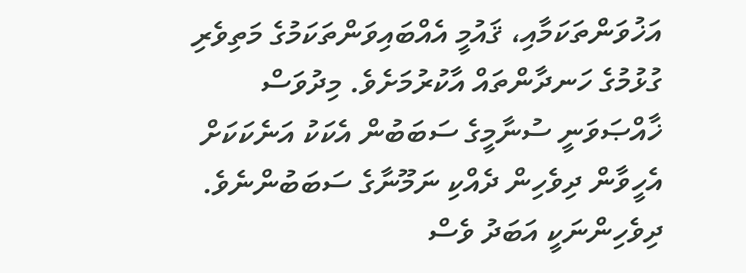އަޚުވަންތަކަމާއި، ޤައުމީ އެއްބައިވަންތަކަމުގެ މަތިވެރި ގުޅުމުގެ ހަނދާންތައް އާކުރުމަށެވެ. މިދުވަސް ޚާއްޞަވަނީ ސުނާމީގެ ސަބަބުން އެކަކު އަނެކަކަށް އެހީވާން ދިވެހިން ދެއްކި ނަމޫނާގެ ސަބަބުންނެވެ. ދިވެހިންނަކީ އަބަދު ވެސް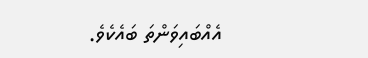އެއްބައިވަންތަ ބައެކެވެ.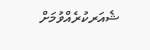ޝެއަރކުރެއްވުމަށް